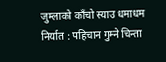जुम्लाको काँचो स्याउ धमाधम निर्यात : पहिचान गुम्ने चिन्ता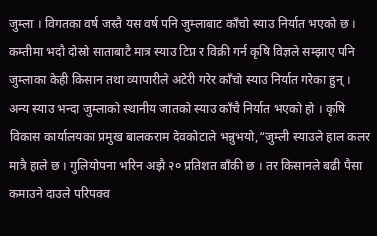जुम्ला । विगतका वर्ष जस्तै यस वर्ष पनि जुम्लाबाट काँचो स्याउ निर्यात भएको छ । कम्तीमा भदौ दोस्रो साताबाटै मात्र स्याउ टिप्न र विक्री गर्न कृषि विज्ञले सम्झाए पनि जुम्लाका केही किसान तथा व्यापारीले अटेरी गरेर काँचो स्याउ निर्यात गरेका हुन् ।
अन्य स्याउ भन्दा जुम्लाको स्थानीय जातको स्याउ काँचै निर्यात भएको हो । कृषि विकास कार्यालयका प्रमुख बालकराम देवकोटाले भन्नुभयो,“जुम्ली स्याउले हाल कलर मात्रै हाले छ । गुलियोपना भरिन अझै २० प्रतिशत बाँकी छ । तर किसानले बढी पैसा कमाउने दाउले परिपक्व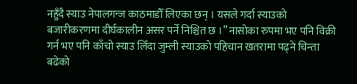नहुँदै स्याउ नेपालगन्ज काठमाडौँ लिएका छन् । यसले गर्दा स्याउको बजारीकरणमा दीर्घकालीन असर पर्ने निश्चित छ ।” नासोका रुपमा भए पनि विक्री गर्न भए पनि काँचो स्याउ लिँदा जुम्ली स्याउको पहिचान खतरामा पढ्ने चिन्ता बढेको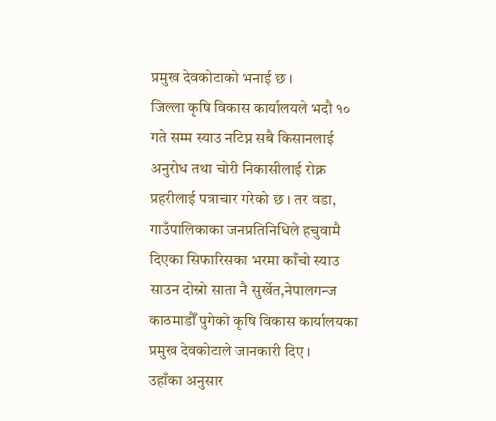प्रमुख देवकोटाको भनाई छ ।
जिल्ला कृषि विकास कार्यालयले भदौ १० गते सम्म स्याउ नटिप्न सबै किसानलाई अनुरोध तथा चोरी निकासीलाई रोक्न प्रहरीलाई पत्राचार गरेको छ । तर वडा, गाउँपालिकाका जनप्रतिनिधिले हचुवामै दिएका सिफारिसका भरमा काँचो स्याउ साउन दोस्रो साता नै सुर्खेत,नेपालगन्ज काठमाडौँ पुगेको कृषि विकास कार्यालयका प्रमुख देवकोटाले जानकारी दिए ।
उहाँका अनुसार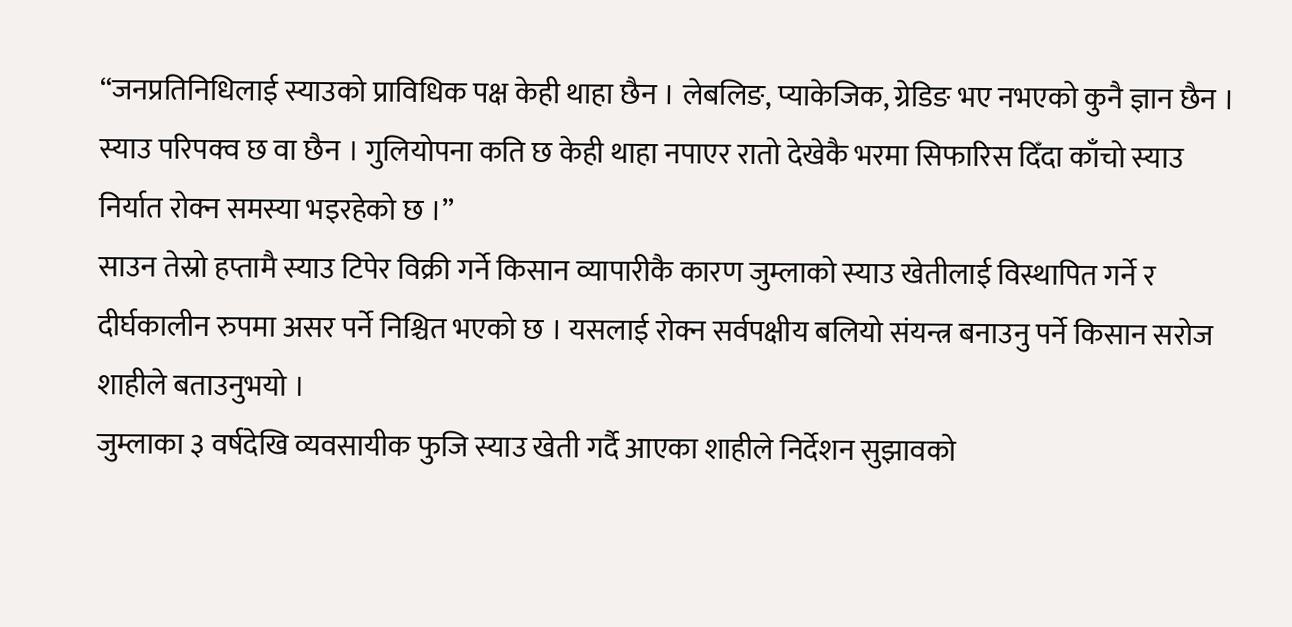“जनप्रतिनिधिलाई स्याउको प्राविधिक पक्ष केही थाहा छैन । लेबलिङ, प्याकेजिक, ग्रेडिङ भए नभएको कुनै ज्ञान छैन । स्याउ परिपक्व छ वा छैन । गुलियोपना कति छ केही थाहा नपाएर रातो देखेकै भरमा सिफारिस दिँदा काँचो स्याउ निर्यात रोक्न समस्या भइरहेको छ ।”
साउन तेस्रो हप्तामै स्याउ टिपेर विक्री गर्ने किसान व्यापारीकै कारण जुम्लाको स्याउ खेतीलाई विस्थापित गर्ने र दीर्घकालीन रुपमा असर पर्ने निश्चित भएको छ । यसलाई रोक्न सर्वपक्षीय बलियो संयन्त्र बनाउनु पर्ने किसान सरोज शाहीले बताउनुभयो ।
जुम्लाका ३ वर्षदेखि व्यवसायीक फुजि स्याउ खेती गर्दै आएका शाहीले निर्देशन सुझावको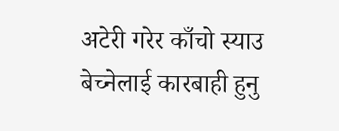अटेरी गरेर काँचो स्याउ बेच्नेलाई कारबाही हुनु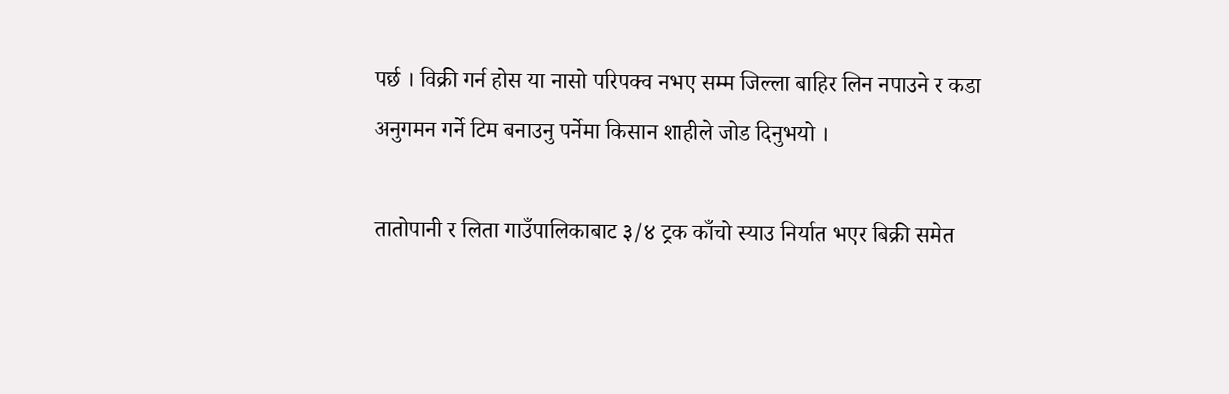पर्छ । विक्री गर्न होस या नासो परिपक्व नभए सम्म जिल्ला बाहिर लिन नपाउने र कडा अनुगमन गर्ने टिम बनाउनु पर्नेमा किसान शाहीले जोड दिनुभयो ।

तातोपानी र लिता गाउँपालिकाबाट ३/४ ट्रक काँचो स्याउ निर्यात भएर बिक्री समेत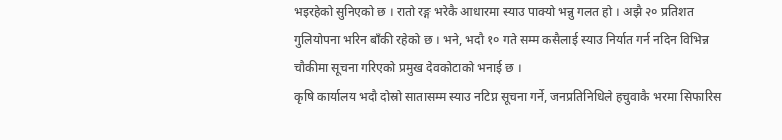भइरहेको सुनिएको छ । रातो रङ्ग भरेकै आधारमा स्याउ पाक्यो भन्नु गलत हो । अझै २० प्रतिशत गुलियोपना भरिन बाँकी रहेको छ । भने, भदौ १० गते सम्म कसैलाई स्याउ निर्यात गर्न नदिन विभिन्न चौकीमा सूचना गरिएको प्रमुख देवकोटाको भनाई छ ।
कृषि कार्यालय भदौ दोस्रो सातासम्म स्याउ नटिप्न सूचना गर्ने, जनप्रतिनिधिले हचुवाकै भरमा सिफारिस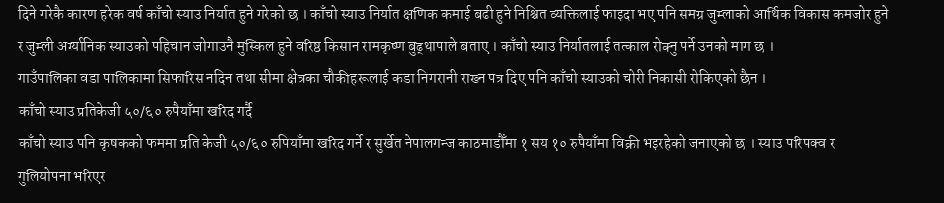दिने गरेकै कारण हरेक वर्ष काँचो स्याउ निर्यात हुने गरेको छ । काँचो स्याउ निर्यात क्षणिक कमाई बढी हुने निश्चित व्यक्तिलाई फाइदा भए पनि समग्र जुम्लाको आर्थिक विकास कमजोर हुने र जुम्ली अर्ग्यानिक स्याउको पहिचान जोगाउनै मुस्किल हुने वरिष्ठ किसान रामकृष्ण बुढ्थापाले बताए । काँचो स्याउ निर्यातलाई तत्काल रोक्नु पर्ने उनको माग छ ।
गाउँपालिका वडा पालिकामा सिफारिस नदिन तथा सीमा क्षेत्रका चौकीहरूलाई कडा निगरानी राख्न पत्र दिए पनि काँचो स्याउको चोरी निकासी रोकिएको छैन ।
काँचो स्याउ प्रतिकेजी ५०/६० रुपैयाँमा खरिद गर्दै
काँचो स्याउ पनि कृषकको फममा प्रति केजी ५०/६० रुपियाँमा खरिद गर्ने र सुर्खेत नेपालगन्ज काठमाडौँमा १ सय १० रुपैयाँमा विक्री भइरहेको जनाएको छ । स्याउ परिपक्व र गुलियोपना भरिएर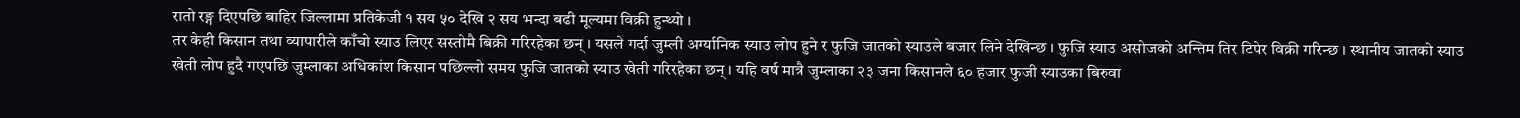रातो रङ्ग दिएपछि बाहिर जिल्लामा प्रतिकेजी १ सय ५० देखि २ सय भन्दा बढी मूल्यमा विक्री हुन्थ्यो ।
तर केही किसान तथा व्यापारीले काँचो स्याउ लिएर सस्तोमै बिक्री गरिरहेका छन् । यसले गर्दा जुम्ली अर्ग्यानिक स्याउ लोप हुने र फुजि जातको स्याउले बजार लिने देखिन्छ । फुजि स्याउ असोजको अन्तिम तिर टिपेर विक्री गरिन्छ । स्थानीय जातको स्याउ खेती लोप हुदै गएपछि जुम्लाका अधिकांश किसान पछिल्लो समय फुजि जातको स्याउ खेती गरिरहेका छन् । यहि वर्ष मात्रै जुम्लाका २३ जना किसानले ६० हजार फुजी स्याउका बिरुवा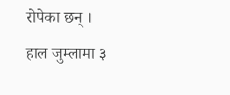रोपेका छन् ।
हाल जुम्लामा ३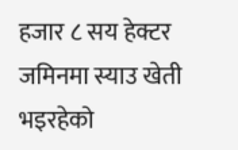हजार ८ सय हेक्टर जमिनमा स्याउ खेती भइरहेको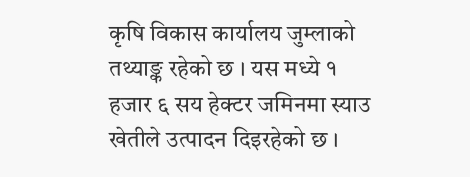कृषि विकास कार्यालय जुम्लाको तथ्याङ्क रहेको छ । यस मध्ये १ हजार ६ सय हेक्टर जमिनमा स्याउ खेतीले उत्पादन दिइरहेको छ ।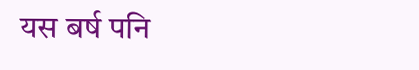यस बर्ष पनि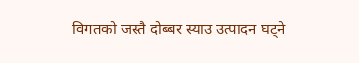विगतको जस्तै दोब्बर स्याउ उत्पादन घट्ने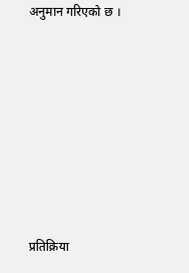अनुमान गरिएको छ ।








प्रतिक्रिया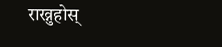राख्नुहोस्